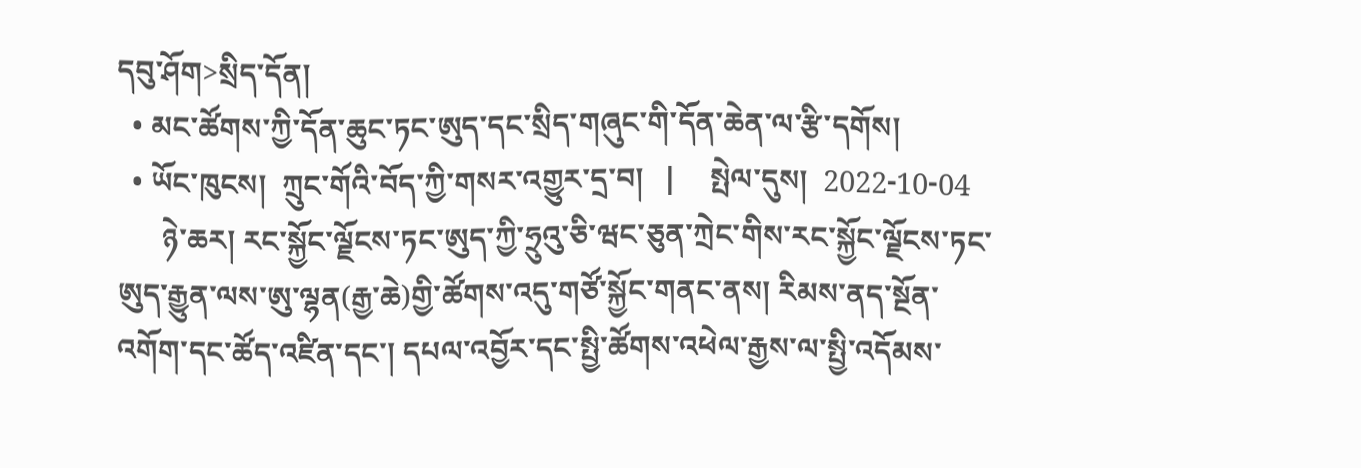དབུ་ཤོག>སྲིད་དོན།
  • མང་ཚོགས་ཀྱི་དོན་ཆུང་ཏང་ཨུད་དང་སྲིད་གཞུང་གི་དོན་ཆེན་ལ་རྩི་དགོས།
  • ཡོང་ཁུངས།  ཀྲུང་གོའི་བོད་ཀྱི་གསར་འགྱུར་དྲ་བ།   |     སྤེལ་དུས།  2022-10-04
      ཉེ་ཆར། རང་སྐྱོང་ལྗོངས་ཏང་ཨུད་ཀྱི་ཧྲུའུ་ཅི་ཝང་ཅུན་ཀྲེང་གིས་རང་སྐྱོང་ལྗོངས་ཏང་ཨུད་རྒྱུན་ལས་ཨུ་ལྷན(རྒྱ་ཆེ)གྱི་ཚོགས་འདུ་གཙོ་སྐྱོང་གནང་ནས། རིམས་ནད་སྔོན་འགོག་དང་ཚོད་འཛིན་དང་། དཔལ་འབྱོར་དང་སྤྱི་ཚོགས་འཕེལ་རྒྱས་ལ་སྤྱི་འདོམས་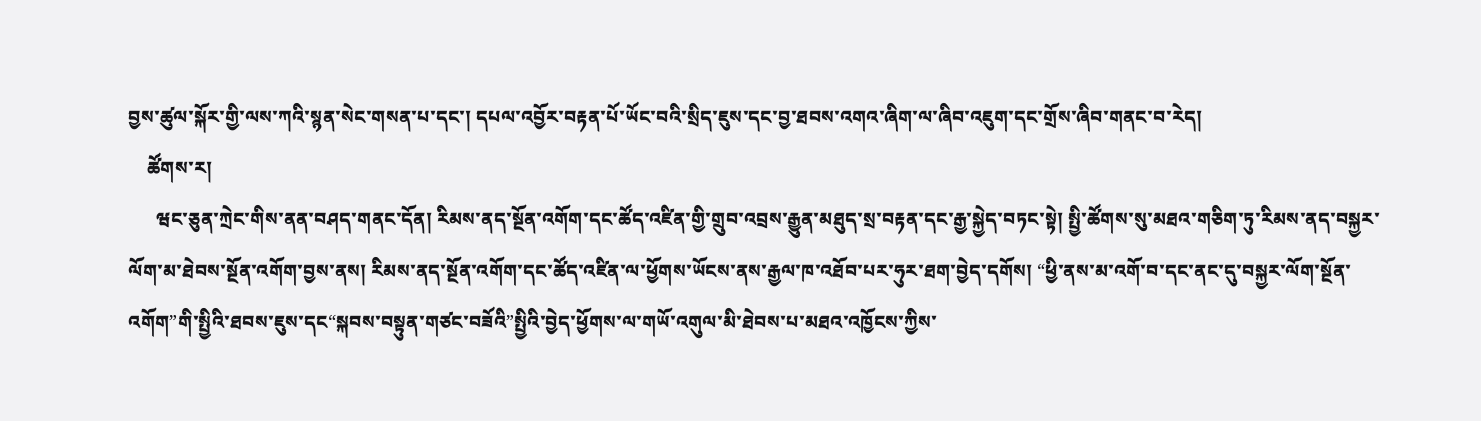བྱས་ཚུལ་སྐོར་གྱི་ལས་ཀའི་སྙན་སེང་གསན་པ་དང་། དཔལ་འབྱོར་བརྟན་པོ་ཡོང་བའི་སྲིད་ཇུས་དང་བྱ་ཐབས་འགའ་ཞིག་ལ་ཞིབ་འཇུག་དང་གྲོས་ཞིབ་གནང་བ་རེད།
    ཚོགས་ར།
      ཝང་ཅུན་ཀྲེང་གིས་ནན་བཤད་གནང་དོན། རིམས་ནད་སྔོན་འགོག་དང་ཚོད་འཛིན་གྱི་གྲུབ་འབྲས་རྒྱུན་མཐུད་སྲ་བརྟན་དང་རྒྱ་སྐྱེད་བཏང་སྟེ། སྤྱི་ཚོགས་སུ་མཐའ་གཅིག་ཏུ་རིམས་ནད་བསྐྱར་ལོག་མ་ཐེབས་སྔོན་འགོག་བྱས་ནས། རིམས་ནད་སྔོན་འགོག་དང་ཚོད་འཛིན་ལ་ཕྱོགས་ཡོངས་ནས་རྒྱལ་ཁ་འཐོབ་པར་ཧུར་ཐག་བྱེད་དགོས། “ཕྱི་ནས་མ་འགོ་བ་དང་ནང་དུ་བསྐྱར་ལོག་སྔོན་འགོག”གི་སྤྱིའི་ཐབས་ཇུས་དང“སྐབས་བསྟུན་གཙང་བཟོའི”སྤྱིའི་བྱེད་ཕྱོགས་ལ་གཡོ་འགུལ་མི་ཐེབས་པ་མཐའ་འཁྱོངས་ཀྱིས་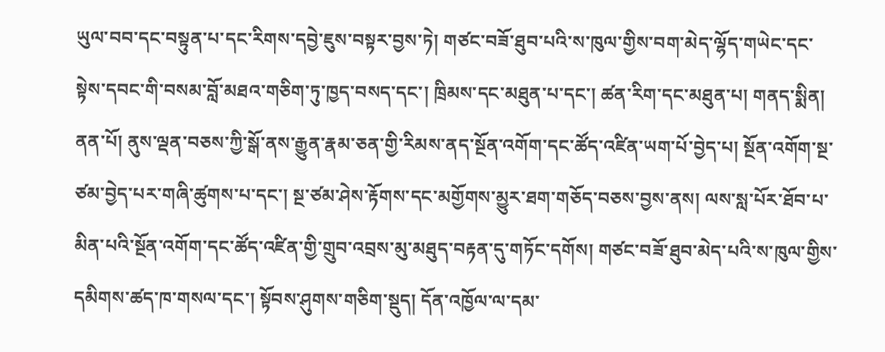ཡུལ་བབ་དང་བསྟུན་པ་དང་རིགས་དབྱེ་ཇུས་བསྟར་བྱས་ཏེ། གཙང་བཟོ་ཐུབ་པའི་ས་ཁུལ་གྱིས་བག་མེད་ལྷོད་གཡེང་དང་སྟེས་དབང་གི་བསམ་བློ་མཐའ་གཅིག་ཏུ་ཁྱད་བསད་དང་། ཁྲིམས་དང་མཐུན་པ་དང་། ཚན་རིག་དང་མཐུན་པ། གནད་སྨིན། ནན་པོ། ནུས་ལྡན་བཅས་ཀྱི་སྒོ་ནས་རྒྱུན་རྣམ་ཅན་གྱི་རིམས་ནད་སྔོན་འགོག་དང་ཚོད་འཛིན་ཡག་པོ་བྱེད་པ། སྔོན་འགོག་སྔ་ཙམ་བྱེད་པར་གཞི་ཚུགས་པ་དང་། སྔ་ཙམ་ཤེས་རྟོགས་དང་མགྱོགས་མྱུར་ཐག་གཅོད་བཅས་བྱས་ནས། ལས་སླ་པོར་ཐོབ་པ་མིན་པའི་སྔོན་འགོག་དང་ཚོད་འཛིན་གྱི་གྲུབ་འབྲས་མུ་མཐུད་བརྟན་དུ་གཏོང་དགོས། གཙང་བཟོ་ཐུབ་མེད་པའི་ས་ཁུལ་གྱིས་དམིགས་ཚད་ཁ་གསལ་དང་། སྟོབས་ཤུགས་གཅིག་སྡུད། དོན་འཁྱོལ་ལ་དམ་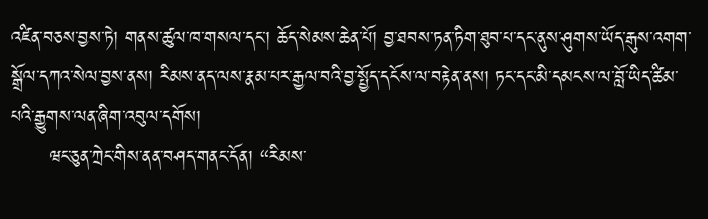འཛིན་བཅས་བྱས་ཏེ། གནས་ཚུལ་ཁ་གསལ་དང་། ཆོད་སེམས་ཆེན་པོ། བྱ་ཐབས་ཏན་ཏིག་ཐུབ་པ་དང་ནུས་ཤུགས་ཡོད་རྒུས་འགག་སྒྲོལ་དཀའ་སེལ་བྱས་ནས། རིམས་ནད་ལས་རྣམ་པར་རྒྱལ་བའི་བྱ་སྤྱོད་དངོས་ལ་བརྟེན་ནས། ཏང་དང་མི་དམངས་ལ་བློ་ཡིད་ཚིམ་པའི་རྒྱུགས་ལན་ཞིག་འབུལ་དགོས།
      ཝང་ཅུན་ཀྲེང་གིས་ནན་བཤད་གནང་དོན། “རིམས་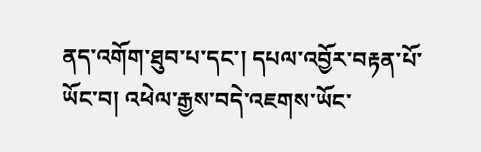ནད་འགོག་ཐུབ་པ་དང་། དཔལ་འབྱོར་བརྟན་པོ་ཡོང་བ། འཕེལ་རྒྱས་བདེ་འཇགས་ཡོང་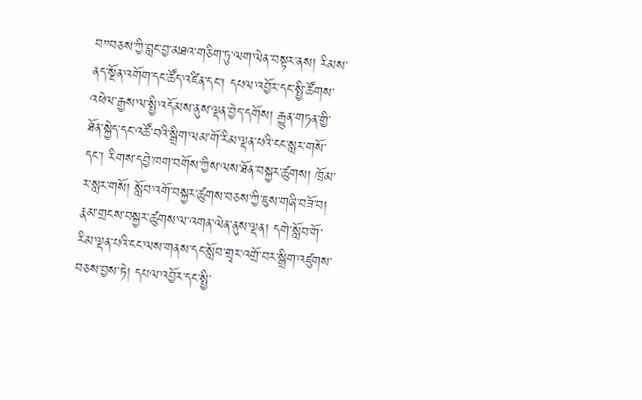བ”བཅས་ཀྱི་བླང་བྱ་མཐའ་གཅིག་ཏུ་ལག་ལེན་བསྟར་ནས། རིམས་ནད་སྔོན་འགོག་དང་ཚོད་འཛིན་དང་། དཔལ་འབྱོར་དང་སྤྱི་ཚོགས་འཕེལ་རྒྱས་ལ་སྤྱི་འདོམས་ནུས་ལྡན་བྱེད་དགོས། རྒྱུན་གཏན་གྱི་ཐོན་སྐྱེད་དང་འཚོ་བའི་སྒྲིག་ལམ་གོ་རིམ་ལྡན་པའི་ངང་སླར་གསོ་དང་། རིགས་དབྱེ་ཁག་བགོས་ཀྱིས་ལས་ཐོན་བསྐྱར་ཚུགས། ཁྲོམ་ར་སླར་གསོ། སློབ་འགོ་བསྐྱར་ཚུགས་བཅས་ཀྱི་ཇུས་གཞི་བཟོ་བ། རྣམ་གྲངས་བསྐྱར་ཚུགས་ལ་འགན་ལེན་ནུས་ལྡན། དགེ་སློབ་གོ་རིམ་ལྡན་པའི་ངང་ལས་གནས་དང་སློབ་གྲྭར་འགྲོ་བར་སྒྲིག་འཛུགས་བཅས་བྱས་ཏེ། དཔལ་འབྱོར་དང་སྤྱི་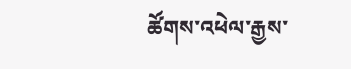ཚོགས་འཕེལ་རྒྱས་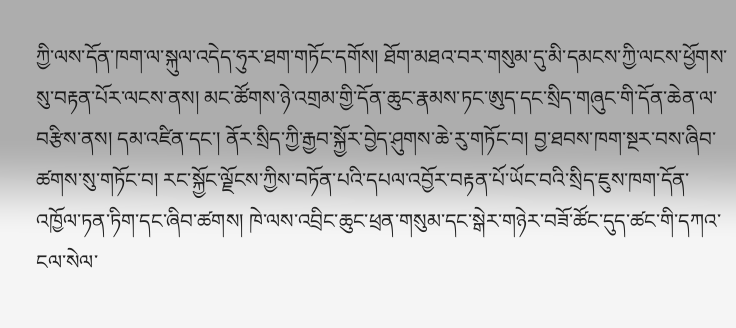ཀྱི་ལས་དོན་ཁག་ལ་སྐུལ་འདེད་ཧུར་ཐག་གཏོང་དགོས། ཐོག་མཐའ་བར་གསུམ་དུ་མི་དམངས་ཀྱི་ལངས་ཕྱོགས་སུ་བརྟན་པོར་ལངས་ནས། མང་ཚོགས་ཉེ་འགྲམ་གྱི་དོན་ཆུང་རྣམས་ཏང་ཨུད་དང་སྲིད་གཞུང་གི་དོན་ཆེན་ལ་བརྩིས་ནས། དམ་འཛིན་དང་། ནོར་སྲིད་ཀྱི་རྒྱབ་སྐྱོར་བྱེད་ཤུགས་ཆེ་རུ་གཏོང་བ། བྱ་ཐབས་ཁག་སྔར་བས་ཞིབ་ཚགས་སུ་གཏོང་བ། རང་སྐྱོང་ལྗོངས་ཀྱིས་བཏོན་པའི་དཔལ་འབྱོར་བརྟན་པོ་ཡོང་བའི་སྲིད་ཇུས་ཁག་དོན་འཁྱོལ་ཏན་ཏིག་དང་ཞིབ་ཚགས། ཁེ་ལས་འབྲིང་ཆུང་ཕྲན་གསུམ་དང་སྒེར་གཉེར་བཟོ་ཚོང་དུད་ཚང་གི་དཀའ་ངལ་སེལ་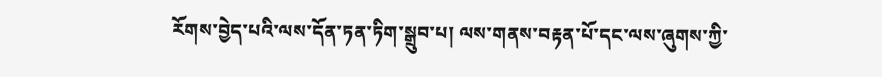རོགས་བྱེད་པའི་ལས་དོན་ཏན་ཏིག་སྒྲུབ་པ། ལས་གནས་བརྟན་པོ་དང་ལས་ཞུགས་ཀྱི་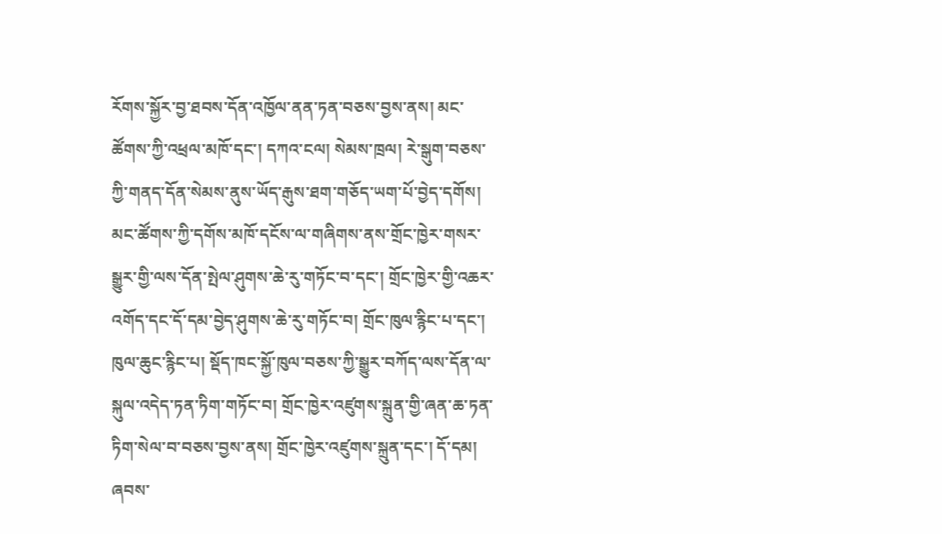རོགས་སྐྱོར་བྱ་ཐབས་དོན་འཁྱོལ་ནན་ཏན་བཅས་བྱས་ནས། མང་ཚོགས་ཀྱི་འཕྲལ་མཁོ་དང་། དཀའ་ངལ། སེམས་ཁྲལ། རེ་སྒུག་བཅས་ཀྱི་གནད་དོན་སེམས་ནུས་ཡོད་རྒུས་ཐག་གཅོད་ཡག་པོ་བྱེད་དགོས། མང་ཚོགས་ཀྱི་དགོས་མཁོ་དངོས་ལ་གཞིགས་ནས་གྲོང་ཁྱེར་གསར་སྒྱུར་གྱི་ལས་དོན་སྤེལ་ཤུགས་ཆེ་རུ་གཏོང་བ་དང་། གྲོང་ཁྱེར་གྱི་འཆར་འགོད་དང་དོ་དམ་བྱེད་ཤུགས་ཆེ་རུ་གཏོང་བ། གྲོང་ཁུལ་རྙིང་པ་དང་། ཁུལ་ཆུང་རྙིང་པ། སྡོད་ཁང་སྐྱོ་ཁུལ་བཅས་ཀྱི་སྒྱུར་བཀོད་ལས་དོན་ལ་སྐུལ་འདེད་ཏན་ཏིག་གཏོང་བ། གྲོང་ཁྱེར་འཛུགས་སྐྲུན་གྱི་ཞན་ཆ་ཏན་ཏིག་སེལ་བ་བཅས་བྱས་ནས། གྲོང་ཁྱེར་འཛུགས་སྐྲུན་དང་། དོ་དམ། ཞབས་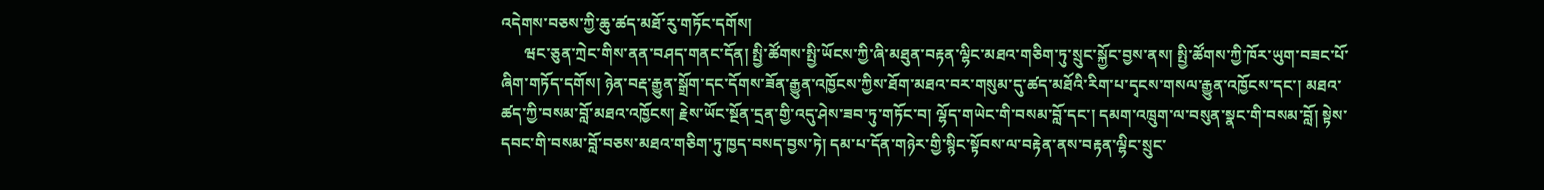འདེགས་བཅས་ཀྱི་ཆུ་ཚད་མཐོ་རུ་གཏོང་དགོས།
      ཝང་ཅུན་ཀྲེང་གིས་ནན་བཤད་གནང་དོན། སྤྱི་ཚོགས་སྤྱི་ཡོངས་ཀྱི་ཞི་མཐུན་བརྟན་ལྷིང་མཐའ་གཅིག་ཏུ་སྲུང་སྐྱོང་བྱས་ནས། སྤྱི་ཚོགས་ཀྱི་ཁོར་ཡུག་བཟང་པོ་ཞིག་གཏོད་དགོས། ཉེན་བརྡ་རྒྱུན་སྒྲོག་དང་དོགས་ཟོན་རྒྱུན་འཁྱོངས་ཀྱིས་ཐོག་མཐའ་བར་གསུམ་དུ་ཚད་མཐོའི་རིག་པ་དྭངས་གསལ་རྒྱུན་འཁྱོངས་དང་། མཐའ་ཚད་ཀྱི་བསམ་བློ་མཐའ་འཁྱོངས། རྗེས་ཡོང་སྔོན་དྲན་གྱི་འདུ་ཤེས་ཟབ་ཏུ་གཏོང་བ། ལྷོད་གཡེང་གི་བསམ་བློ་དང་། དམག་འཁྲུག་ལ་བསུན་སྣང་གི་བསམ་བློ། སྟེས་དབང་གི་བསམ་བློ་བཅས་མཐའ་གཅིག་ཏུ་ཁྱད་བསད་བྱས་ཏེ། དམ་པ་དོན་གཉེར་གྱི་སྙིང་སྟོབས་ལ་བརྟེན་ནས་བརྟན་ལྷིང་སྲུང་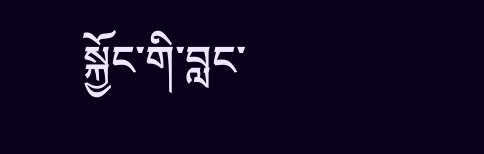སྐྱོང་གི་བླང་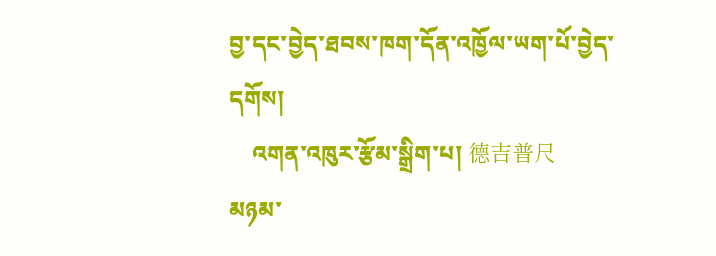བྱ་དང་བྱེད་ཐབས་ཁག་དོན་འཁྱོལ་ཡག་པོ་བྱེད་དགོས།
    འགན་འཁུར་རྩོམ་སྒྲིག་པ། 德吉普尺
མཉམ་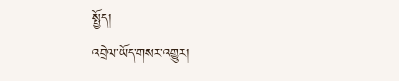སྤྱོད།
འབྲེལ་ཡོད་གསར་འགྱུར།